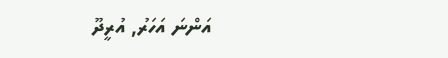އަންނަ އަހަރު, އުރީދޫ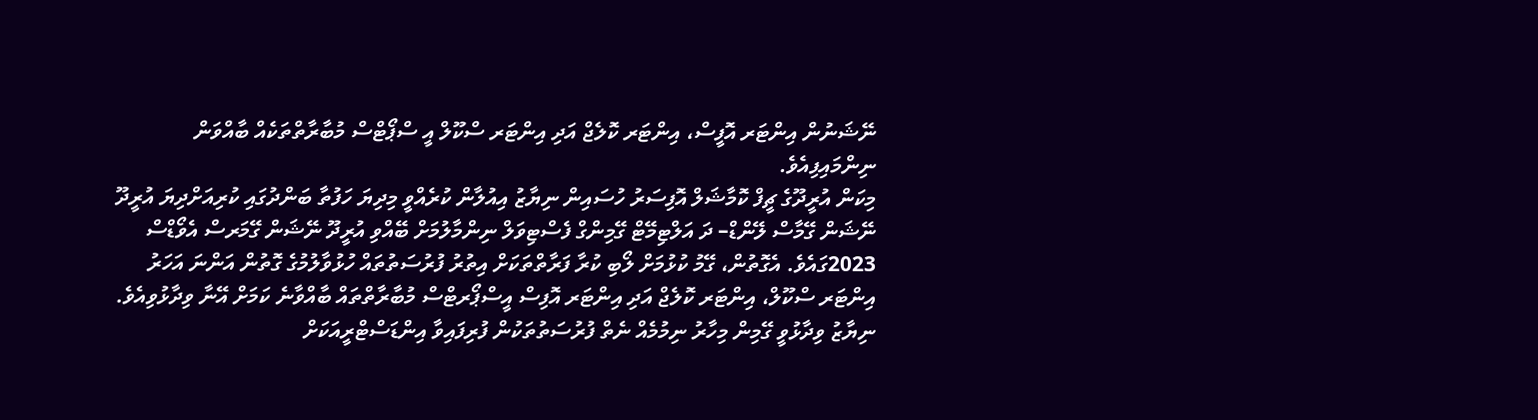ނޭޝަނުން އިންޓަރ އޮފީސް، އިންޓަރ ކޮލެޖް އަދި އިންޓަރ ސްކޫލް އީ ސްޕޯޓްސް މުބާރާތްތަކެއް ބާއްވަން ނިންމައިފިއެވެ.
މިކަން އުރީދޫގެ ޗީފް ކޮމާޝަލް އޮފިސަރު ހުސައިން ނިޔާޒު އިއުލާން ކުރެއްވީ މިދިޔަ ހަފުތާ ބަންދުގައި ކުރިއަށްދިޔަ އުރީދޫ ނޭޝަން ގޭމާސް ލޭންޑް– ދަ އަލްޓިމޭޓް ގޭމިންގް ފެސްޓިވަލް ނިންމާލުމަށް ބޭއްވި އުރީދޫ ނޭޝަން ގޭމަރސް އެވޯޑްސް 2023ގައެވެ. އެގޮތުން، ގޭމު ކުޅުމަށް ލޯބި ކުރާ ފަރާތްތަކަށް އިތުރު ފުރުސަތުތައް ހުޅުވާލުމުގެ ގޮތުން އަންނަ އަހަރު އިންޓަރ ސްކޫލް، އިންޓަރ ކޮލެޖް އަދި އިންޓަރ އޮފިސް އީސްޕޯރޓްސް މުބާރާތްތައް ބާއްވާނެ ކަމަށް އޭނާ ވިދާޅުވިއެވެ.
ނިޔާޒު ވިދާޅުވީ ގޭމިން މިހާރު ނިމުމެއް ނެތް ފުރުސަތުތަކުން ފުރިފައިވާ އިންޑަސްޓްރީއަކަށް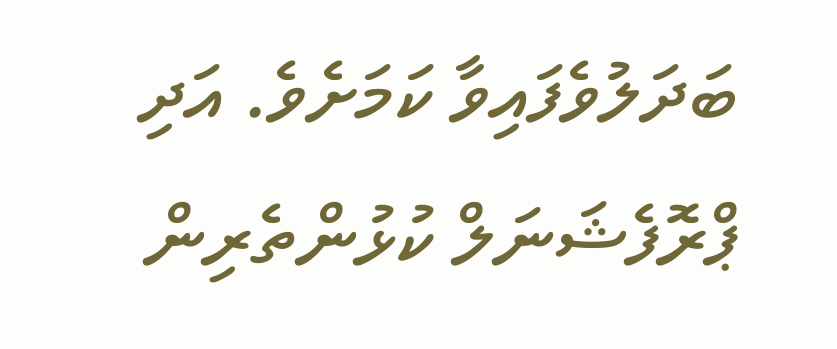ބަދަލުވެފައިވާ ކަމަށެވެ. އަދި ޕްރޮފެޝަނަލް ކުޅުންތެރިން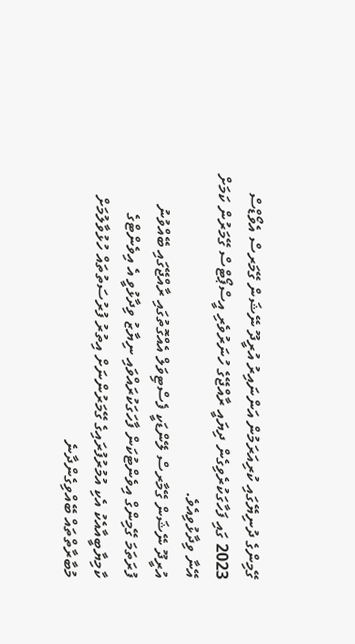ގޭމިންގެ ދުނިޔޭގައި ކުރިއަރަމުން އަންނައިރު އުރީދޫ ނޭޝަން ގޭމަރސް އެވޯޑްސް 2023 ގައި ފަހާގަކުރެވިގެން ދިޔައީ ރާއްޖޭގެ ހުނަރުވެރި އީސްޕޯޓްސް ގޭމަރުން ކަމަށް އޭނާ ވިދާޅުވިއެވެ.
އުރީދޫ ނޭޝަން ގޭމާރސް ލޭންޑަކީ ފެސްޓިވަލް އެއްގޮތުގައި ރާއްޖޭގައި ބޭއްވުނު ފުރަތަމަ ގޭމިންގް އިވެންޓުކަން ފާހަގަކުރައްވައި ނިޔާޒު ވިދާޅުވީ އެ އިވެންޓްގެ ކާމިޔާބީއާއެކު އެކި އުމުރުފުރައިގެ ގޭމަރުންނަށް އިތުރު ފުރުސަތުތައް ހުޅުވާލުމަށް މުބާރާތްތައް ބޭއްވިގެންދާނެ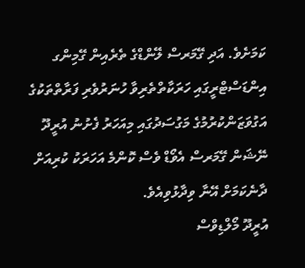ކަމަށެވެ. އަދި ގޭމަރސް ލޭންޑްގެ ތެރެއިން ގޭމިންގ އިންޑަސްޓްރީގައި ހަރަކާތްތެރިވާ ހުނަރުވެރި ފަރާތްތަކުގެ އަގުވަޒަންކުރުމުގެ މަގުސަދުގައި މިއަހަރު ފެށުނު އުރީދޫ ނޭޝަން ގޭމަރސް އެވޯޑް ވެސް ކޮންމެ އަހަރަކު ކުރިއަށް ދާނެކަމަށް އޭނާ ވިދާޅުވިއެވެ.
އުރީދޫ މޯލްޑިވްސް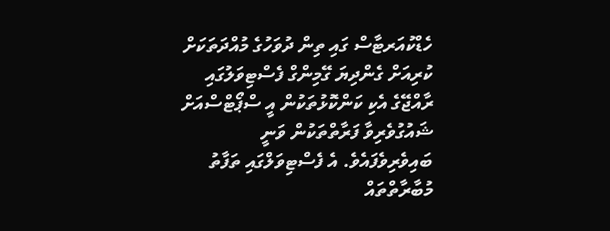ހެޑްކުއަރޓާސް ގައި ތިން ދުވަހުގެ މުއްދަތަކަށް ކުރިއަށް ގެންދިޔަ ގޭމިންގް ފެސްޓިވަލުގައި ރާއްޖޭގެ އެކި ކަންކޮޅުތަކުން އީ ސްޕޯޓްސްއަށް ޝައުގުވެރިވާ ފަރާތްތަކުން ވަނީ ބައިވެރިވެފައެވެ. އެ ފެސްޓިވަލްގައި ތަފާތު މުބާރާތްތައް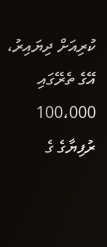ކުރިއަށް ދިޔައިރު، އޭގެ ތެރޭގައި 100،000 ރުފިޔާގެ ގެ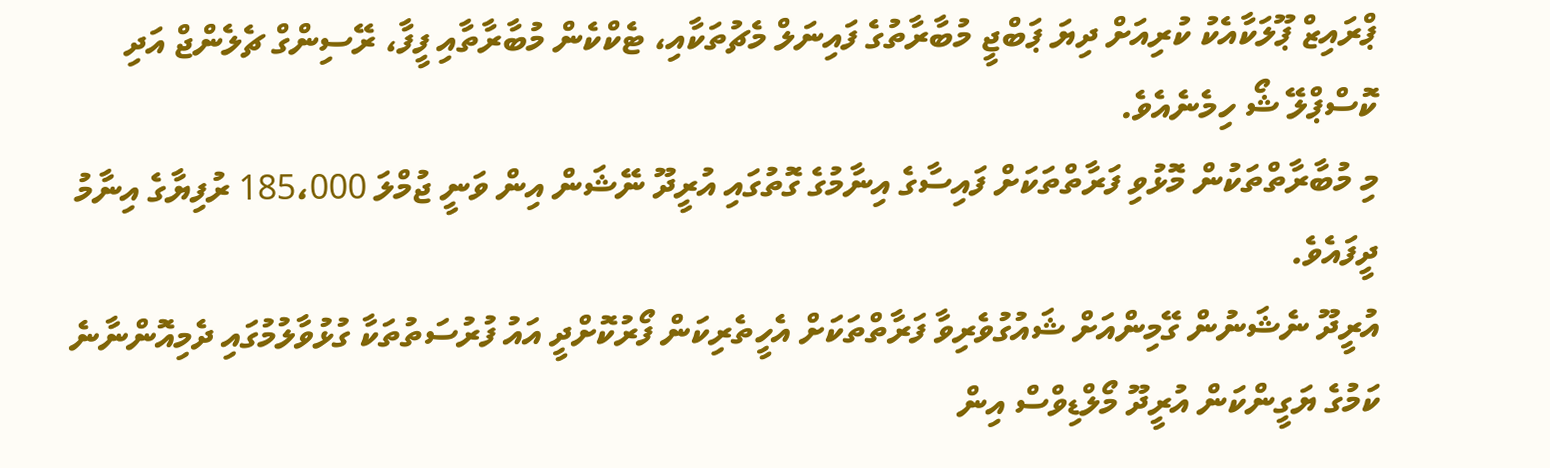ޕްރައިޒް ޕޫލަކާއެކު ކުރިއަށް ދިޔަ ޕަބްޖީ މުބާރާތުގެ ފައިނަލް މެޗުތަކާއި، ޓެކްކެން މުބާރާތާއި ފީފާ، ރޭސިންގް ޗެލެންޖް އަދި ކޮސްޕްލޭ ޝޯ ހިމެނެއެވެ.
މި މުބާރާތްތަކުން މޮޅުވި ފަރާތްތަކަށް ފައިސާގެ އިނާމުގެ ގޮތުގައި އުރީދޫ ނޭޝަން އިން ވަނީ ޖުމްލަ 185،000 ރުފިޔާގެ އިނާމު ދީފައެވެ.
އުރީދޫ ނެޝަނުން ގޭމިންއަށް ޝައުގުވެރިވާ ފަރާތްތަކަށް އެހީތެރިކަން ފޯރުކޮށްދީ އައު ފުރުސަތުތަކާ ގުޅުވާލުމުގައި ދެމިއޮންނާނެ ކަމުގެ ޔަގީންކަން އުރީދޫ މޯލްޑިވްސް އިން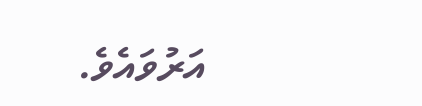އަރުވައެވެ.